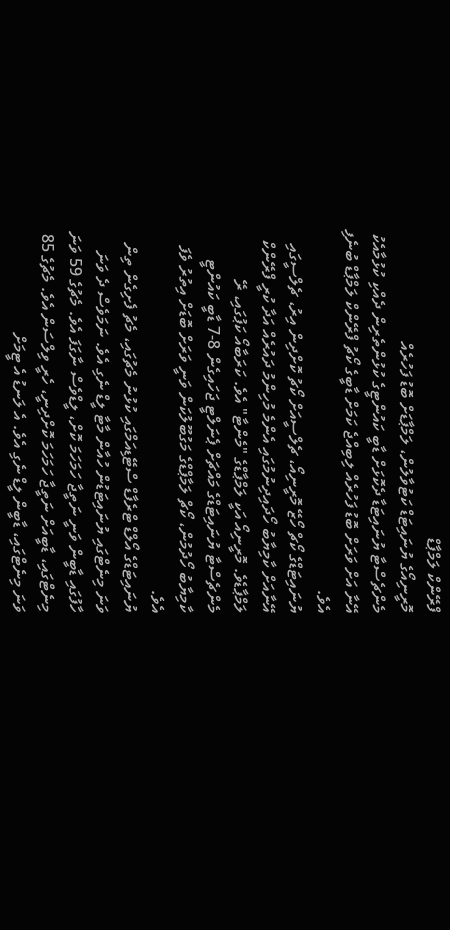ފްރޭންކް ލަމްޕާޑް
މޮރީނިއޯގެ ޔުނައިޓަޑް ކަޓުވާލުން، ލަމްޕާޑަށް ބޮޑު ފަހުރެއް
މެންޗެސްޓާ ޔުނައިޓަޑާ ދެކޮޅަށް ޑާބީ ކައުންޓީގެ ކުޅުންތެރިން ދެއްކި ކުޅުމާއެކު އޭނާ އަށް ވަރަށް ބޮޑު ފަހުރެއް ލިބިއްޖެ ކަމަށް ޑާބީގެ ކޯޗު ފްރޭންކް ލަމްޕާޑް ބުނެފި އެވެ.
ޔުނައިޓަޑްގެ ކޯޗް ހޯޒޭ މޮރީނިއޯ، ޗެލްސީއަށް ކޯޗު ކޮށްދިން އިރު، ޗެލްސީގައި އޭނާއަށް ކާމިޔާބު ހޯދައިދިނުމުގައި އެންމެ މުހިންމު ދައުރެއް އަދާ ކުރީ ފްރޭންކް ލަމްޕާޑެވެ. މޮރީނިއޯ އަކީ ލަމްޕާޑްގެ "މެންޓާ" އެވެ. ކަރަބާއޯ ކަޕުގައި، ރޭ މެންޗެސްޓާ ޔުނައިޓަޑްގެ މައްޗަށް ޕެނަލްޓީ ޖަހައިގެން 8-7 ޑާބީ ކައުންޓީ ކާމިޔާބު ހޯދުމުން، ކޯޗް ލަމާޕްޑްގެ މަގުބޫލުކަން ވަނީ ވަރަށް ބޮޑަށް އިތުރު ވެފަ އެވެ.
ޔުނައިޓަޑްގެ އޯލްޑް ޓްރެފާޑް ސްޓޭޑިއަމްގައި ކުޅުނު މެޗުގައި، މެޗު ފެށިގެން ތިން ވަނަ މިނެޓްގައި ޔުނައިޓަޑުން ހުއާން މާޓާ ލީޑް ނެގި އެވެ. ނަމަވެސް ދެ ވަނަ ހާފުގައި ޑާބީން ވަނީ ނަތީޖާ ހަމަހަމަ ކޮށް، ލީޑްވެސް ނާގަފަ އެވެ. މެޗުގެ 59 ވަނަ މިނެޓްގައި، ޑާބީއަށް ނަތީޖާ ހަމަހަމަ ކޮށްދިނީ، ހެރީ ވިލްސަން އެވެ. މެޗުގެ 85 ވަނަ މިނެޓްގައި، ޑާބީން ލީޑް ނެގި އެވެ. އެ ލަނޑު އެ ޓީމަށް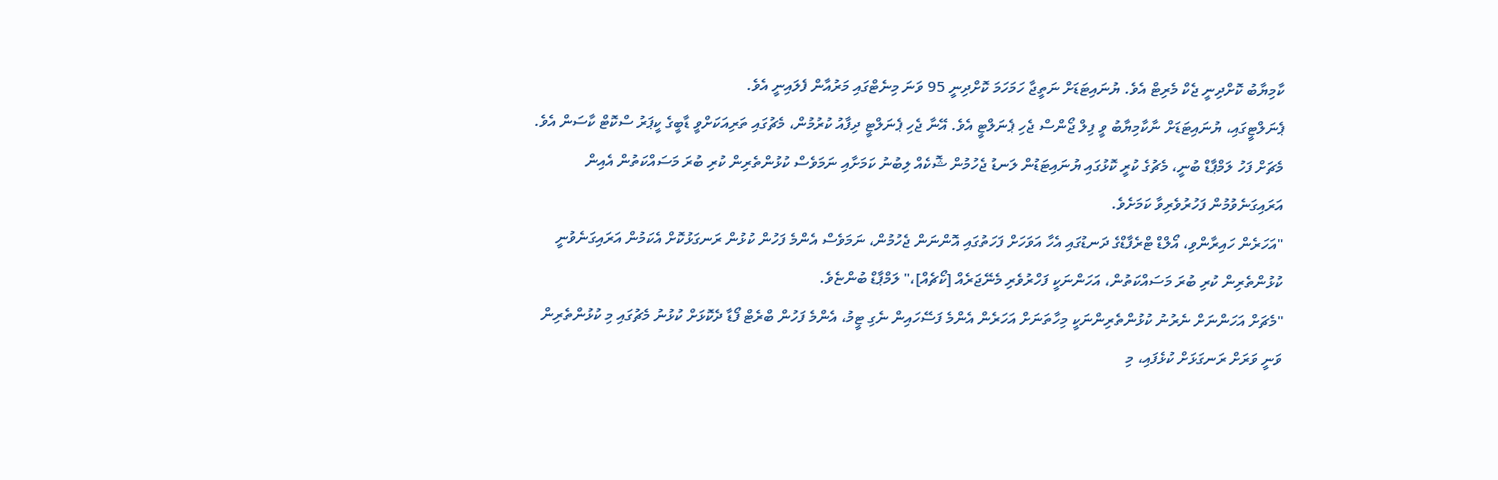ކާމިޔާބު ކޮށްދިނީ ޖެކް މެރިޓް އެވެ. ޔުނައިޓަޑަށް ނަތީޖާ ހަމަހަމަ ކޮށްދިނީ 95 ވަނަ މިނެޓްގައި މަރުއާން ފެލައިނީ އެވެ.
ޕެނަލްޓީގައި، ޔުނައިޓަޑަށް ނާކާމިޔާބު ވީ ފިލް ޖޯންސް ޖެހި ޕެނަލްޓީ އެވެ. އޭނާ ޖެހި ޕެނަލްޓީ ދިފާއު ކުރުމުން، މެޗުގައި ތަރިއަކަށްވީ ޑާބީގެ ކީޕަރު ސްކޮޓް ކާސަން އެވެ.
މެޗަށް ފަހު ލަމްޕާޑް ބުނީ، މެޗުގެ ކުރީ ކޮޅުގައި ޔުނައިޓަޑުން ލަނޑު ޖެހުމުން ޝޮކެއް ލިބުނު ކަމަށާއި ނަމަވެސް ކުޅުންތެރިން ކުރި ބުރަ މަސައްކަތުން އެއިން އަރައިގަނެވުމުން ފަހުރުވެރިވާ ކަމަށެވެ.
"އަހަރެން ހައިރާންވި، އޯލްޑް ޓްރެފާޑްގެ ދަނޑުގައި އެހާ އަވަހަށް ފަހަތުގައި އޮންނަން ޖެހުމުން، ނަމަވެސް އެންމެ ފަހުން ކުޅުން ރަނގަޅުކޮށް އެކަމުން އަރައިގަނެވުނީ ކުޅުންތެރިން ކުރި ބުރަ މަސައްކަތުން، އަހަންނަކީ ފަހްރުވެރި މެނޭޖަރެއް [ކޯޗެއް]،" ލަމްޕާޑް ބުންޏެވެ.
"މެޗަށް އަހަންނަށް ނެރުނު ކުޅުންތެރިންނަކީ މިހާތަނަށް އަހަރެން އެންމެ ފަސޭހައިން ނެގި ޓީމު، އެންމެ ފަހުން ބްރެޓް ފޯޑާ ދެކޮޅަށް ކުޅުނު މެޗުގައި މި ކުޅުންތެރިން ވަނީ ވަރަށް ރަނގަޅަށް ކުޅެފައި، މި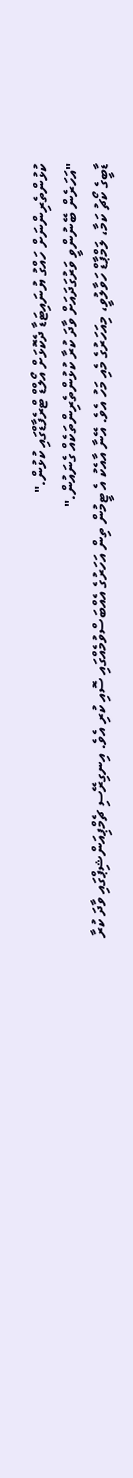ކުޅުންތެރިންނަށް ހައްގު ޔުނައިޓަޑާ ދެކޮޅަށް އޯލްޑް ޓްރެފާޑްގައި ކުޅުން."
"އަހަރެން ބޭނުންވީ ވަރުގަދައަށް ވާދަ ކުރާ ކުޅުންތެރިންތަކެއް ގެނައުން."
ޑާބީގެ ކޯޗު ކަމާ، ލަމްޕާޑް ހަވާލުވީ، މިއަހަރުގެ މެއި މަހު އެވެ. އޭނާ އާއެކު އެ ޓީމުން ތިން އަހަރުގެ އެއްބަސްވުމެއްގައި ސޮއި ކުރި އެވެ. އިނގިރޭސި ޗެމްޕިއަންޝިޕްގައި ވާދަ ކުރާ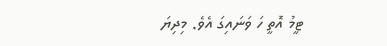ޓީމު އޮތީ ހަ ވަނައިގަ އެވެ. މިދިޔަ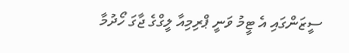ސީޒަންގައި އެ ޓީމު ވަނީ ޕްރިމިއާ ލީގްގެ ޖާގަ ހޯދުމާ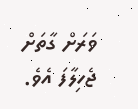ވަރަށް ގާތަށް ޖެހިލާފަ އެވެ.